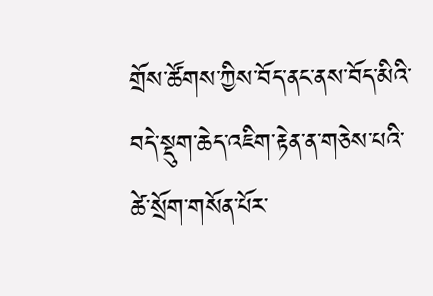གྲོས་ཚོགས་ཀྱིས་བོད་ནང་ནས་བོད་མིའི་བདེ་སྡུག་ཆེད་འཇིག་རྟེན་ན་གཅེས་པའི་ཚེ་སྲོག་གསོན་པོར་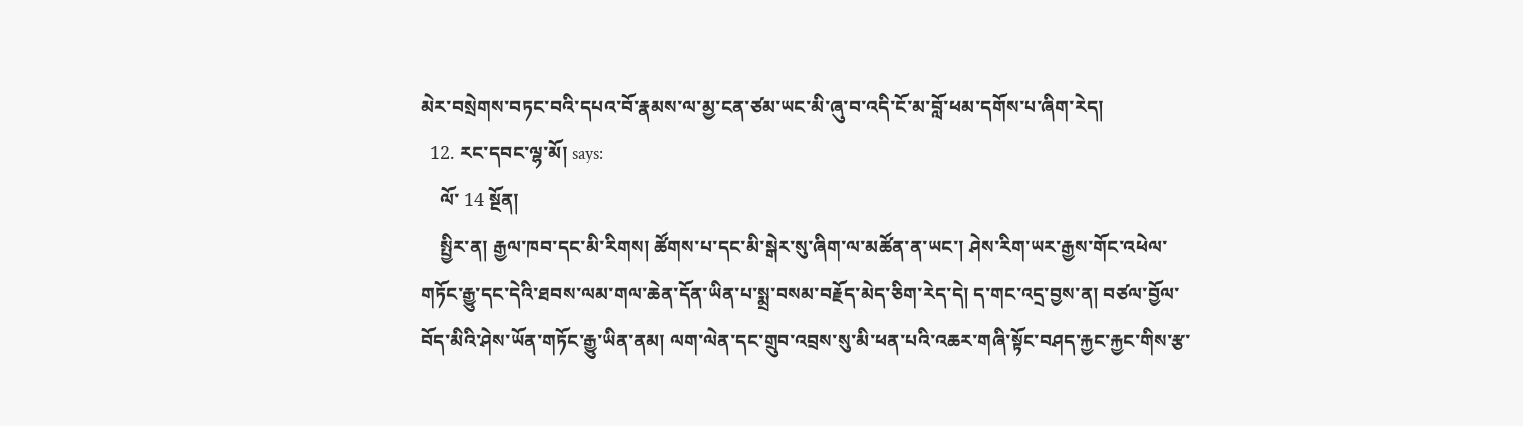མེར་བསྲེགས་བཏང་བའི་དཔའ་བོ་རྣམས་ལ་མྱ་ངན་ཙམ་ཡང་མི་ཞུ་བ་འདི་ངོ་མ་བློ་ཕམ་དགོས་པ་ཞིག་རེད།
  12. རང་དབང་ལྷ་མོ། says:
    ལོ་ 14 སྔོན།
    སྤྱིར་ན། རྒྱལ་ཁབ་དང་མི་རིགས། ཚོགས་པ་དང་མི་སྒེར་སུ་ཞིག་ལ་མཚོན་ན་ཡང་། ཤེས་རིག་ཡར་རྒྱས་གོང་འཕེལ་གཏོང་རྒྱུ་དང་དེའི་ཐབས་ལམ་གལ་ཆེན་དོན་ཡིན་པ་སྨྲ་བསམ་བརྗོད་མེད་ཅིག་རེད་དེ། ད་གང་འདྲ་བྱས་ན། བཙལ་བྱོལ་བོད་མིའི་ཤེས་ཡོན་གཏོང་རྒྱུ་ཡིན་ནམ། ལག་ལེན་དང་གྲུབ་འབྲས་སུ་མི་ཕན་པའི་འཆར་གཞི་སྟོང་བཤད་རྐྱང་རྐྱང་གིས་རྩ་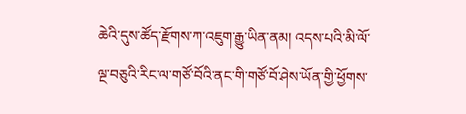ཆེའི་དུས་ཚོད་རྫོགས་ཀ་འཇུག་རྒྱུ་ཡིན་ནམ། འདས་པའི་མི་ལོ་ལྔ་བཅུའི་རིང་ལ་གཙོ་བོའི་ནང་གི་གཙོ་བོ་ཤེས་ཡོན་གྱི་ཕྱོགས་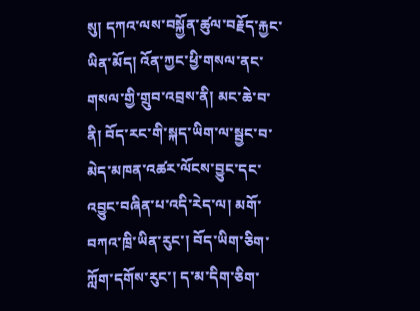སུ། དཀའ་ལས་བསྐྱོན་ཚུལ་བརྗོད་རྐྱང་ཡིན་མོད། འོན་ཀྱང་ཕྱི་གསལ་ནང་གསལ་གྱི་གྲུབ་འབྲས་ནི། མང་ཆེ་བ་ནི། བོད་རང་གི་སྐད་ཡིག་ལ་སྦྱང་བ་མེད་མཁན་འཚར་ལོངས་བྱུང་དང་འབྱུང་བཞིན་པ་འདི་རེད་ལ། མགོ་བཀའ་ཁྲི་ཡིན་རུང་། བོད་ཡིག་ཅིག་ཀློག་དགོས་རུང་། ད་མ་དིག་ཅིག་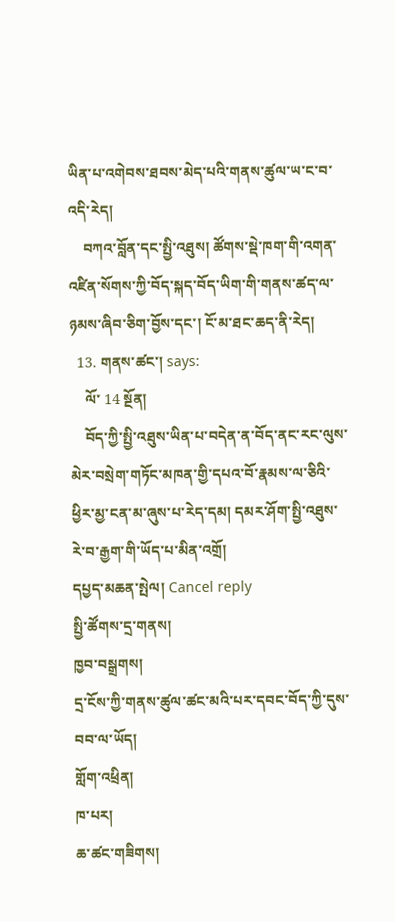ཡིན་པ་འགེབས་ཐབས་མེད་པའི་གནས་ཚུལ་ཡ་ང་བ་འདི་རེད།
    བཀའ་བློན་དང་སྤྱི་འཐུས། ཚོགས་སྡེ་ཁག་གི་འགན་འཛིན་སོགས་ཀྱི་བོད་སྐད་བོད་ཡིག་གི་གནས་ཚད་ལ་ཉམས་ཞིབ་ཅིག་བྱོས་དང་། ངོ་མ་ཐང་ཆད་ནི་རེད།
  13. གནས་ཚང་། says:
    ལོ་ 14 སྔོན།
    བོད་ཀྱི་སྤྱི་འཐུས་ཡིན་པ་བདེན་ན་བོད་ནང་རང་ལུས་མེར་བསྲེག་གཏོང་མཁན་གྱི་དཔའ་བོ་རྣམས་ལ་ཅིའི་ཕྱིར་མྱ་ངན་མ་ཞུས་པ་རེད་དམ། དམར་ཤོག་སྤྱི་འཐུས་རེ་བ་རྒྱག་གི་ཡོད་པ་མིན་འགྲོ།
དཔྱད་མཆན་སྤེལ། Cancel reply
སྤྱི་ཚོགས་དྲ་གནས།
ཁྱབ་བསྒྲགས།
དྲ་ངོས་ཀྱི་གནས་ཚུལ་ཚང་མའི་པར་དབང་བོད་ཀྱི་དུས་བབ་ལ་ཡོད།
གློག་འཕྲིན།
ཁ་པར།
ཆ་ཚང་གཟིགས།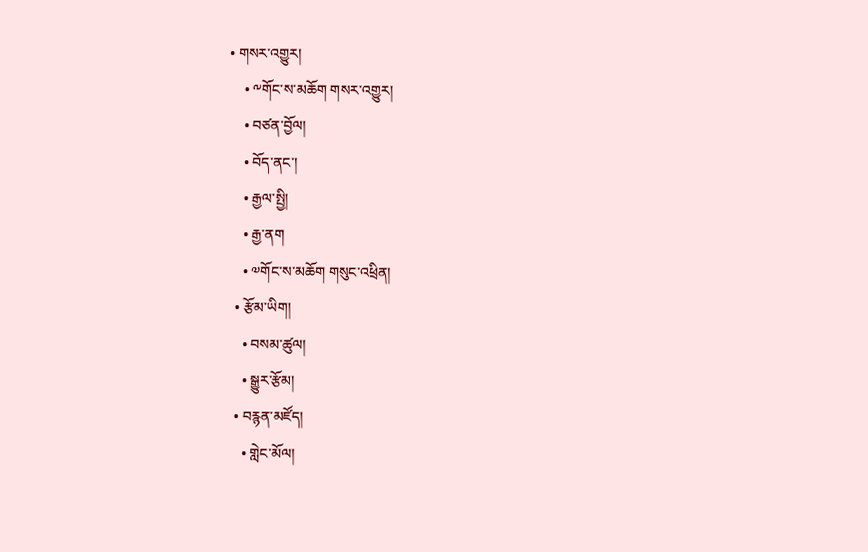• གསར་འགྱུར།
    • ༸གོང་ས་མཆོག གསར་འགྱུར།
    • བཙན་བྱོལ།
    • བོད་ནང་།
    • རྒྱལ་སྤྱི།
    • རྒྱ་ནག
    • ༧གོང་ས་མཆོག གསུང་འཕྲིན།
  • རྩོམ་ཡིག།
    • བསམ་ཚུལ།
    • སྒྱུར་རྩོམ།
  • བརྙན་མཛོད།
    • གླེང་མོལ།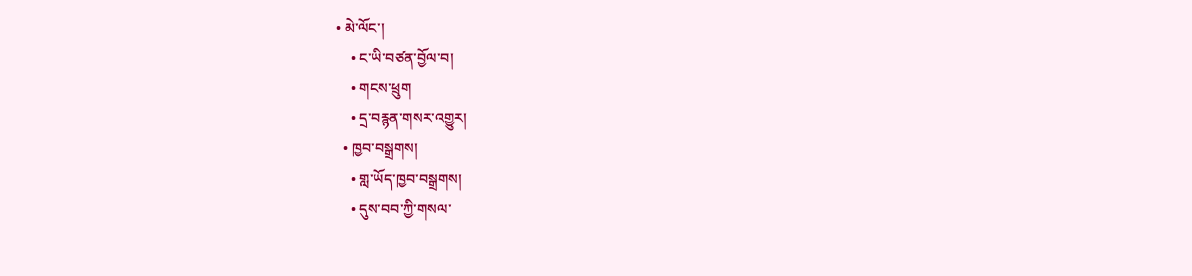• མེ་ལོང་།
    • ང་ཡི་བཙན་བྱོལ་བ།
    • གངས་ཕྲུག
    • དྲ་བརྙན་གསར་འགྱུར།
  • ཁྱབ་བསྒྲགས།
    • གླ་ཡོད་ཁྱབ་བསྒྲགས།
    • དུས་བབ་ཀྱི་གསལ་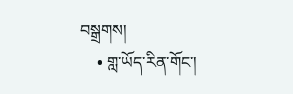བསྒྲགས།
    • གླ་ཡོད་རིན་གོང་།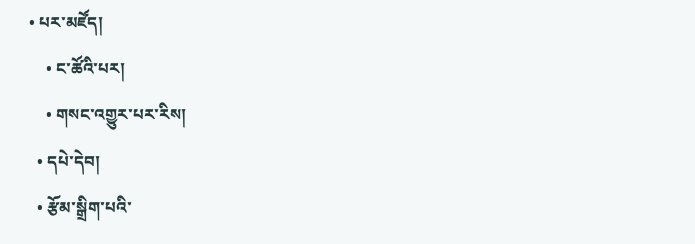• པར་མཛོད།
    • ང་ཚོའི་པར།
    • གསང་འགྱུར་པར་རིས།
  • དཔེ་དེབ།
  • རྩོམ་སྒྲིག་པའི་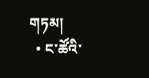གཏམ།
  • ང་ཚོའི་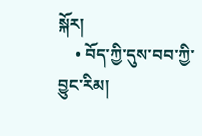སྐོར།
    • བོད་ཀྱི་དུས་བབ་ཀྱི་བྱུང་རིམ།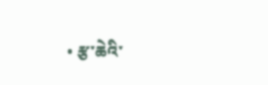• རྩ་ཆེའི་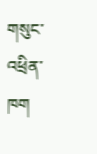གསུང་འཕྲིན་ཁག